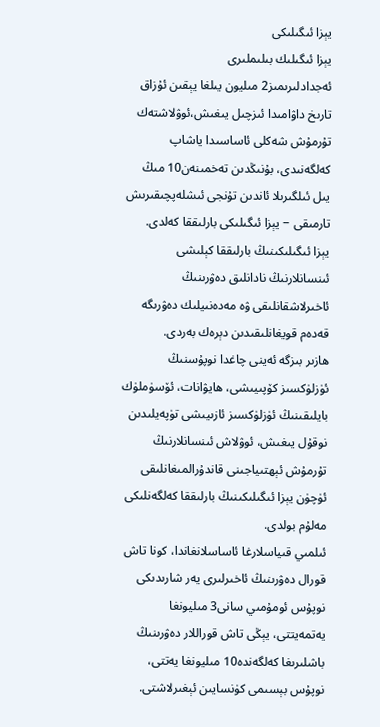يېزا ئىگىلىكى
يېزا ئىگىلىك بىلىملىرى
ئەجدادلىرىمىز2 مىليون يىلغا يېقىن ئۇزاق تارىخ داۋامىدا ئىزچىل يىغىش،ئوۋلاشتەك تۇرمۇش شەكلى ئاساسىدا ياشاپ كەلگەنىدى، بۇنىڭدىن تەخمىنەن10 مىڭ يىل ئىلگىرىلا ئاندىن تۇنجى ئىشلەپچىقىرىش تارمىقى − يېزا ئىگىلىكى بارلىققا كەلدى.
يېزا ئىگىلىكىنىڭ بارلىققا كېلىشى ئىنسانلارنىڭ نادانلىق دەۋرىنىڭ ئاخىرلاشقانلىقى ۋە مەدەنىيلىك دەۋرىگە قەدەم قويغانلىقىدىن دېرەك بەردى.
ھازىر بىزگە ئەينى چاغدا نوپۇسنىڭ ئۈزلۈكسىز كۆپىيىشى، ھايۋانات، ئۆسۈملۈك بايلىقىنىڭ ئۈزلۈكسىز ئازىيىشى تۈپەيلىدىن نوقۇل يىغىش، ئوۋلاش ئىنسانلارنىڭ تۇرمۇش ئېھتىياجىنى قاندۇرالمىغانلىقى ئۈچۈن يېزا ئىگىلىكىنىڭ بارلىققا كەلگەنلىكى مەلۇم بولدى.
ئىلمىي قىياسلارغا ئاساسلانغاندا، كونا تاش قورال دەۋرىنىڭ ئاخىرلىرى يەر شارىدىكى نوپۇس ئومۇمىي سانى3 مىليونغا يەتمەيتتى، يېڭى تاش قوراللار دەۋرىنىڭ باشلىرىغا كەلگەندە10 مىليونغا يەتتى، نوپۇس بېسىمى كۈنسايىن ئېغىرلاشتى.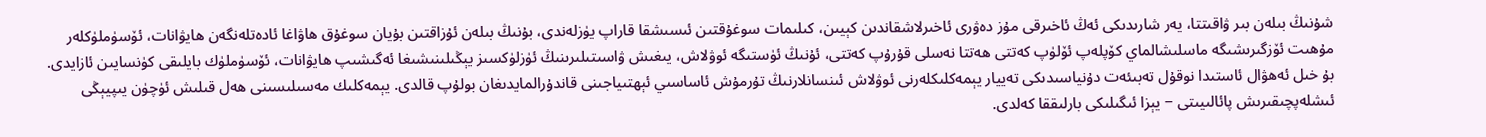شۇنىڭ بىلەن بىر ۋاقىتتا، يەر شارىدىكى ئەڭ ئاخىرقى مۇز دەۋرى ئاخىرلاشقاندىن كېيىن، كىلىمات سوغۇقتىن ئىسىشقا قاراپ يۈزلەندى، بۇنىڭ بىلەن ئۇزاقتىن بۇيان سوغۇق ھاۋاغا ئادەتلەنگەن ھايۋانات، ئۆسۈملۈكلەر مۇھىت ئۆزگىرىشىگە ماسلىشالماي كۆپلەپ ئۆلۈپ كەتتى ھەتتا نەسلى قۇرۇپ كەتتى، ئۇنىڭ ئۈستىگە ئوۋلاش، يىغىش ۋاسىتىلىرىنىڭ ئۈزلۈكسىز يېڭىلىنىشىغا ئەگىشىپ ھايۋانات، ئۆسۈملۈك بايلىقى كۈنسايىن ئازايدى. بۇ خىل ئەھۋال ئاستىدا نوقۇل تەبىئەت دۇنياسىدىكى تەييار يېمەكلىكلەرنى ئوۋلاش ئىنسانلارنىڭ تۇرمۇش ئاساسىي ئېھتىياجىنى قاندۇرالمايدىغان بولۇپ قالدى. يېمەكلىك مەسىلىسىنى ھەل قىلىش ئۈچۈن يىپيېڭى ئىشلەپچىقىرىش پائالىيىتى − يېزا ئىگىلىكى بارلىققا كەلدى.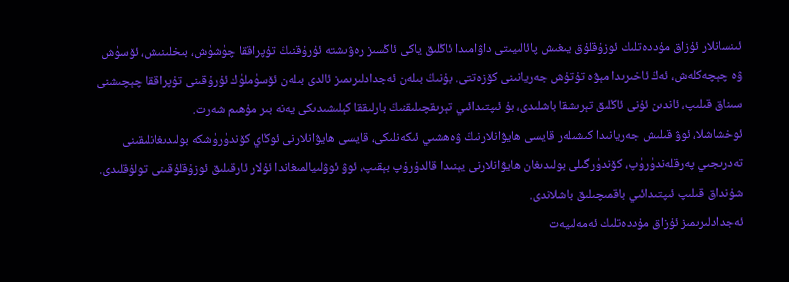ئىنسانلار ئۇزاق مۇددەتلىك ئوزۇقلۇق يىغىش پائالىيىتى داۋامىدا ئاڭلىق ياكى ئاڭسىز رەۋىشتە ئۇرۇقنىڭ تۇپراققا چۈشۈش، بىخلىنىش، ئۆسۈش ۋە چېچەكلەش، ئەڭ ئاخىرىدا مېۋە تۇتۇش جەريانىنى كۆزەتتى. بۇنىڭ بىلەن ئەجدادلىرىمىز ئالدى بىلەن ئۆسۈملۈك ئۇرۇقىنى تۇپراققا چېچىشنى سىناق قىلىپ، ئاندىن ئۇنى ئاڭلىق تېرىشقا باشلىدى، بۇ ئىپتىدائىي تېرىقچىلىقنىڭ بارلىققا كېلىشىدىكى يەنە بىر مۇھىم شەرت.
ئوخشاشلا، ئوۋ قىلىش جەريانىدا كىشىلەر قايسى ھايۋانلارنىڭ ۋەھشىي ئىكەنلىكى، قايسى ھايۋانلارنى ئوڭاي كۆندۈرۈشكە بولىدىغانلىقىنى تەدرىجىي پەرقلەندۈرۈپ، كۆندۈرگىلى بولىدىغان ھايۋانلارنى يېنىدا قالدۇرۇپ بېقىپ، ئوۋ ئوۋلىيالمىغاندا ئۇلار ئارقىلىق ئوزۇقلۇقىنى تولۇقلىدى. شۇنداق قىلىپ ئىپتىدائىي باقمىچىلىق باشلاندى.
ئەجدادلىرىمىز ئۇزاق مۇددەتلىك ئەمەلىيەت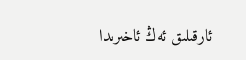ئارقىلىق ئەڭ ئاخىرىدا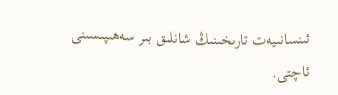ئىنسانىيەت تارىخىنىڭ شانلىق بىر سەھىپىسىنى ئاچتى.